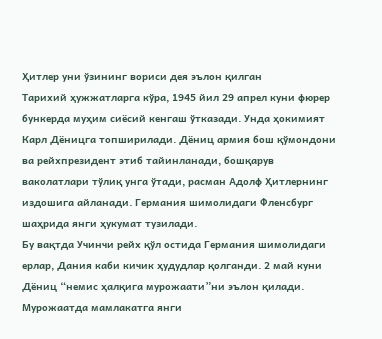Ҳитлер уни ўзининг вориси дея эълон қилган
Тарихий ҳужжатларга кўра, 1945 йил 29 апрел куни фюрер бункерда муҳим сиёсий кенгаш ўтказади. Унда ҳокимият Карл Дёницга топширилади. Дёниц армия бош қўмондони ва рейхпрезидент этиб тайинланади, бошқарув ваколатлари тўлиқ унга ўтади, расман Адолф Ҳитлернинг издошига айланади. Германия шимолидаги Фленсбург шаҳрида янги ҳукумат тузилади.
Бу вақтда Учинчи рейх қўл остида Германия шимолидаги ерлар, Дания каби кичик ҳудудлар қолганди. 2 май куни Дёниц “немис ҳалқига мурожаати”ни эълон қилади. Мурожаатда мамлакатга янги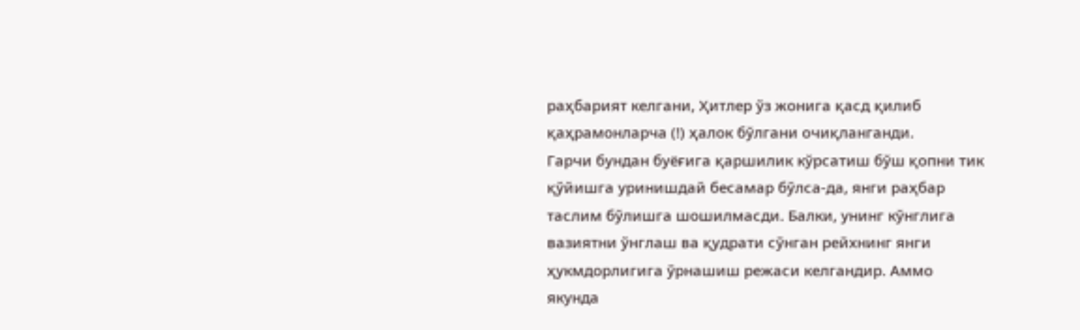раҳбарият келгани, Ҳитлер ўз жонига қасд қилиб қаҳрамонларча (!) ҳалок бўлгани очиқланганди.
Гарчи бундан буёғига қаршилик кўрсатиш бўш қопни тик қўйишга уринишдай бесамар бўлса-да, янги раҳбар таслим бўлишга шошилмасди. Балки, унинг кўнглига вазиятни ўнглаш ва қудрати сўнган рейхнинг янги ҳукмдорлигига ўрнашиш режаси келгандир. Аммо якунда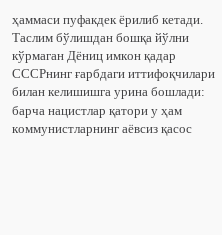ҳаммаси пуфакдек ёрилиб кетади.
Таслим бўлишдан бошқа йўлни кўрмаган Дёниц имкон қадар СССРнинг ғарбдаги иттифоқчилари билан келишишга урина бошлади: барча нацистлар қатори у ҳам коммунистларнинг аёвсиз қасос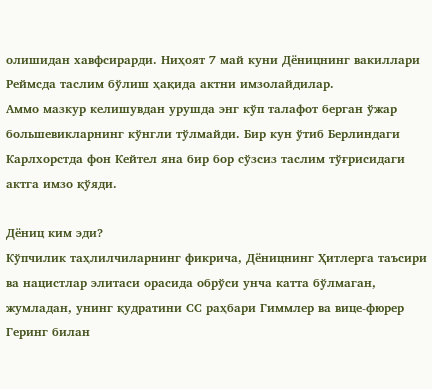олишидан хавфсирарди. Ниҳоят 7 май куни Дёницнинг вакиллари Реймсда таслим бўлиш ҳақида актни имзолайдилар.
Аммо мазкур келишувдан урушда энг кўп талафот берган ўжар большевикларнинг кўнгли тўлмайди. Бир кун ўтиб Берлиндаги Карлхорстда фон Кейтел яна бир бор сўзсиз таслим тўғрисидаги актга имзо қўяди.

Дёниц ким эди?
Кўпчилик таҳлилчиларнинг фикрича, Дёницнинг Ҳитлерга таъсири ва нацистлар элитаси орасида обрўси унча катта бўлмаган, жумладан, унинг қудратини СС раҳбари Гиммлер ва вице-фюрер Геринг билан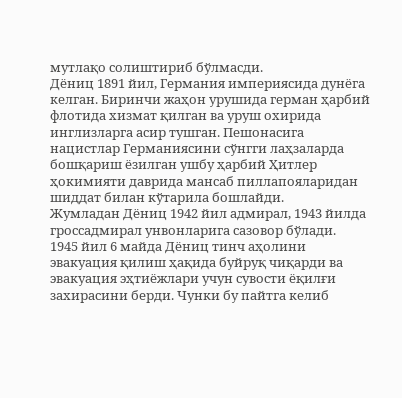мутлақо солиштириб бўлмасди.
Дёниц 1891 йил, Германия империясида дунёга келган. Биринчи жаҳон урушида герман ҳарбий флотида хизмат қилган ва уруш охирида инглизларга асир тушган. Пешонасига нацистлар Германиясини сўнгги лаҳзаларда бошқариш ёзилган ушбу ҳарбий Ҳитлер ҳокимияти даврида мансаб пиллапояларидан шиддат билан кўтарила бошлайди.
Жумладан Дёниц 1942 йил адмирал, 1943 йилда гроссадмирал унвонларига сазовор бўлади.
1945 йил 6 майда Дёниц тинч аҳолини эвакуация қилиш ҳақида буйруқ чиқарди ва эвакуация эҳтиёжлари учун сувости ёқилғи захирасини берди. Чунки бу пайтга келиб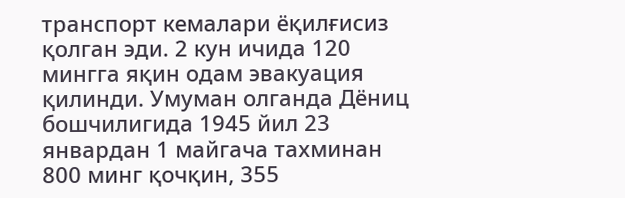транспорт кемалари ёқилғисиз қолган эди. 2 кун ичида 120 мингга яқин одам эвакуация қилинди. Умуман олганда Дёниц бошчилигида 1945 йил 23 январдан 1 майгача тахминан 800 минг қочқин, 355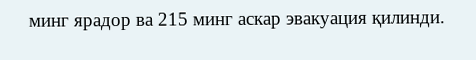минг ярадор ва 215 минг аскар эвакуация қилинди.